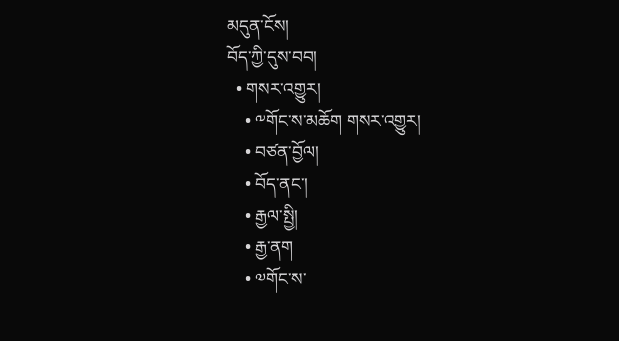མདུན་ངོས།
བོད་ཀྱི་དུས་བབ།
  • གསར་འགྱུར།
    • ༸གོང་ས་མཆོག གསར་འགྱུར།
    • བཙན་བྱོལ།
    • བོད་ནང་།
    • རྒྱལ་སྤྱི།
    • རྒྱ་ནག
    • ༧གོང་ས་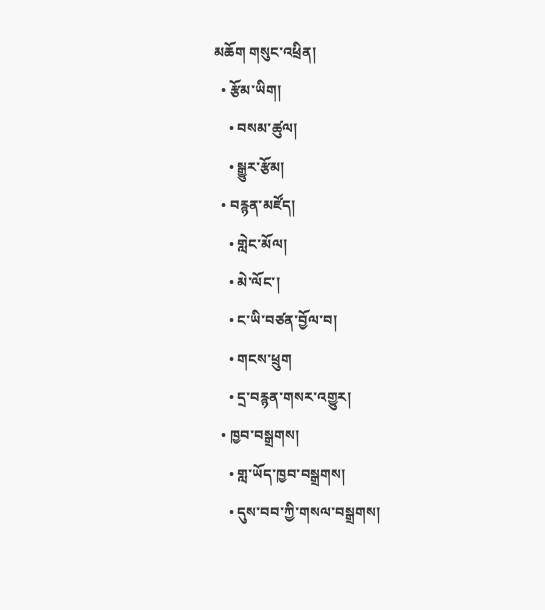མཆོག གསུང་འཕྲིན།
  • རྩོམ་ཡིག།
    • བསམ་ཚུལ།
    • སྒྱུར་རྩོམ།
  • བརྙན་མཛོད།
    • གླེང་མོལ།
    • མེ་ལོང་།
    • ང་ཡི་བཙན་བྱོལ་བ།
    • གངས་ཕྲུག
    • དྲ་བརྙན་གསར་འགྱུར།
  • ཁྱབ་བསྒྲགས།
    • གླ་ཡོད་ཁྱབ་བསྒྲགས།
    • དུས་བབ་ཀྱི་གསལ་བསྒྲགས།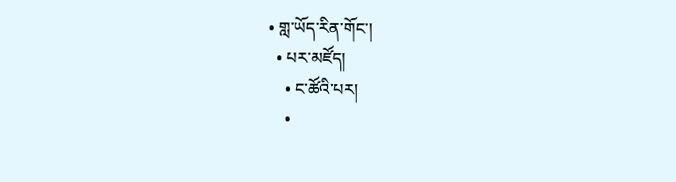• གླ་ཡོད་རིན་གོང་།
  • པར་མཛོད།
    • ང་ཚོའི་པར།
    •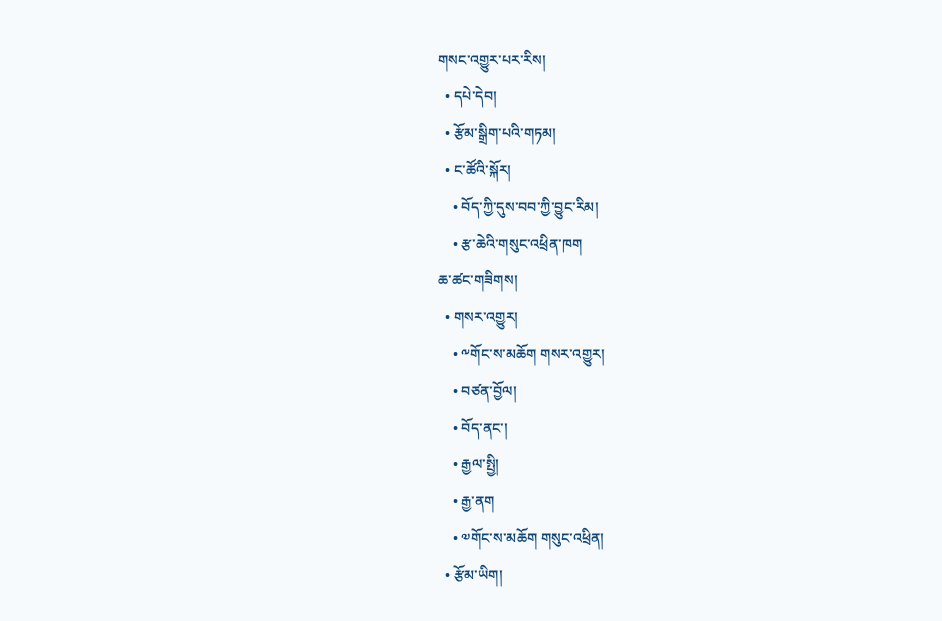གསང་འགྱུར་པར་རིས།
  • དཔེ་དེབ།
  • རྩོམ་སྒྲིག་པའི་གཏམ།
  • ང་ཚོའི་སྐོར།
    • བོད་ཀྱི་དུས་བབ་ཀྱི་བྱུང་རིམ།
    • རྩ་ཆེའི་གསུང་འཕྲིན་ཁག
ཆ་ཚང་གཟིགས།
  • གསར་འགྱུར།
    • ༸གོང་ས་མཆོག གསར་འགྱུར།
    • བཙན་བྱོལ།
    • བོད་ནང་།
    • རྒྱལ་སྤྱི།
    • རྒྱ་ནག
    • ༧གོང་ས་མཆོག གསུང་འཕྲིན།
  • རྩོམ་ཡིག།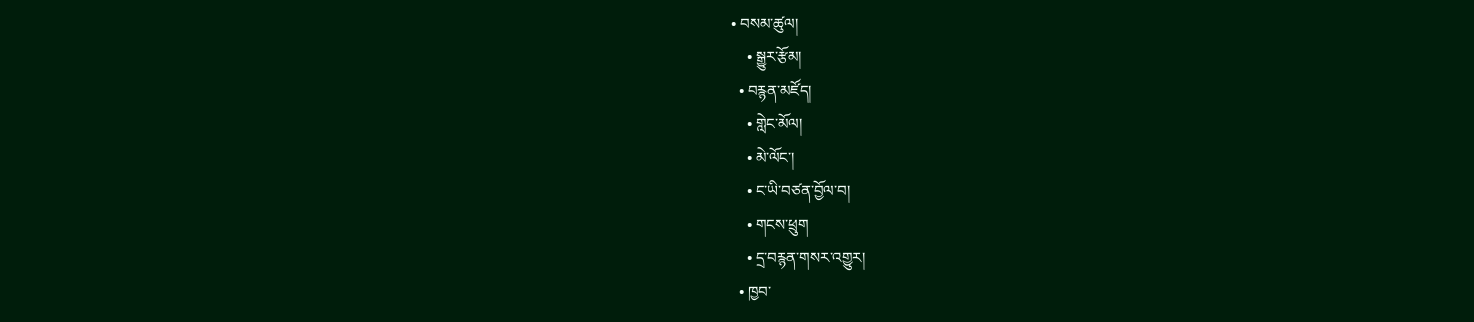• བསམ་ཚུལ།
    • སྒྱུར་རྩོམ།
  • བརྙན་མཛོད།
    • གླེང་མོལ།
    • མེ་ལོང་།
    • ང་ཡི་བཙན་བྱོལ་བ།
    • གངས་ཕྲུག
    • དྲ་བརྙན་གསར་འགྱུར།
  • ཁྱབ་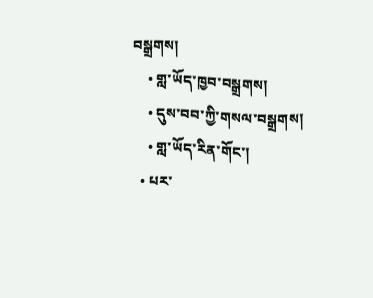བསྒྲགས།
    • གླ་ཡོད་ཁྱབ་བསྒྲགས།
    • དུས་བབ་ཀྱི་གསལ་བསྒྲགས།
    • གླ་ཡོད་རིན་གོང་།
  • པར་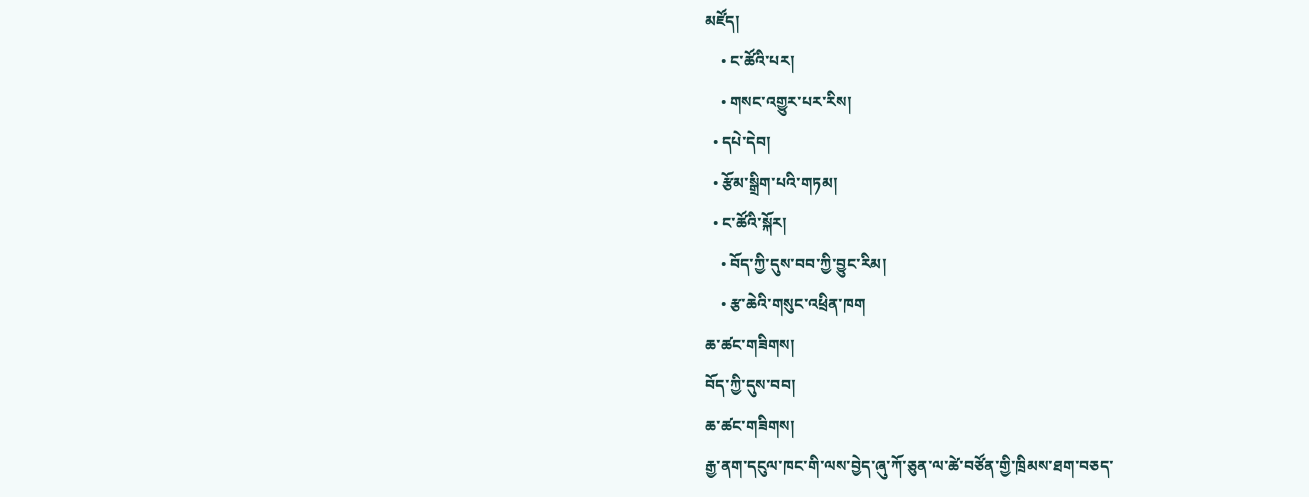མཛོད།
    • ང་ཚོའི་པར།
    • གསང་འགྱུར་པར་རིས།
  • དཔེ་དེབ།
  • རྩོམ་སྒྲིག་པའི་གཏམ།
  • ང་ཚོའི་སྐོར།
    • བོད་ཀྱི་དུས་བབ་ཀྱི་བྱུང་རིམ།
    • རྩ་ཆེའི་གསུང་འཕྲིན་ཁག
ཆ་ཚང་གཟིགས།
བོད་ཀྱི་དུས་བབ།
ཆ་ཚང་གཟིགས།
རྒྱ་ནག་དངུལ་ཁང་གི་ལས་བྱེད་ཞུ་ཀོ་ཅུན་ལ་ཚེ་བཙོན་གྱི་ཁྲིམས་ཐག་བཅད་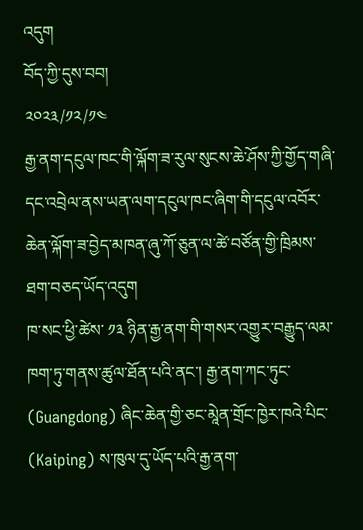འདུག
བོད་ཀྱི་དུས་བབ།
༢༠༢༣/༡༢/༡༤
རྒྱ་ནག་དངུལ་ཁང་གི་ལྐོག་ཟ་རུལ་སུངས་ཆེ་ཤོས་ཀྱི་གྱོད་གཞི་དང་འབྲེལ་ནས་ཡན་ལག་དངུལ་ཁང་ཞིག་གི་དངུལ་འབོར་ཆེན་ལྐོག་ཟ་བྱེད་མཁན་ཞུ་ཀོ་ཅུན་ལ་ཚེ་བཙོན་གྱི་ཁྲིམས་ཐག་བཅད་ཡོད་འདུག
ཁ་སང་ཕྱི་ཚེས་ ༡༣ ཉིན་རྒྱ་ནག་གི་གསར་འགྱུར་བརྒྱུད་ལམ་ཁག་ཏུ་གནས་ཚུལ་ཐོན་པའི་ནང་། རྒྱ་ནག་ཀང་ཏུང་ (Guangdong) ཞིང་ཆེན་གྱི་ཅང་མཱེན་གྲོང་ཁྱེར་ཁའེ་པིང་ (Kaiping) ས་ཁུལ་དུ་ཡོད་པའི་རྒྱ་ནག་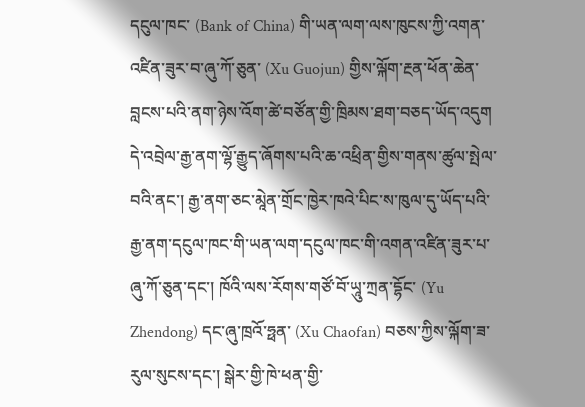དངུལ་ཁང་ (Bank of China) གི་ཡན་ལག་ལས་ཁུངས་ཀྱི་འགན་འཛིན་ཟུར་བ་ཞུ་ཀོ་ཅུན་ (Xu Guojun) གྱིས་ལྐོག་རྔན་ཕོན་ཆེན་བླངས་པའི་ནག་ཉེས་འོག་ཚེ་བཙོན་གྱི་ཁྲིམས་ཐག་བཅད་ཡོད་འདུག
དེ་འབྲེལ་རྒྱ་ནག་ལྷོ་རྒྱུད་ཞོགས་པའི་ཆ་འཕྲིན་གྱིས་གནས་ཚུལ་སྤེལ་བའི་ནང་། རྒྱ་ནག་ཅང་མཱེན་གྲོང་ཁྱེར་ཁའེ་པིང་ས་ཁུལ་དུ་ཡོད་པའི་རྒྱ་ནག་དངུལ་ཁང་གི་ཡན་ལག་དངུལ་ཁང་གི་འགན་འཛིན་ཟུར་པ་ཞུ་ཀོ་ཅུན་དང་། ཁོའི་ལས་རོགས་གཙོ་བོ་ཡཱུ་ཀྲན་དྷོང་ (Yu Zhendong) དང་ཞུ་ཁྲའོ་ཧྥན་ (Xu Chaofan) བཅས་ཀྱིས་ལྐོག་ཟ་རུལ་སུངས་དང་། སྒེར་གྱི་ཁེ་ཕན་གྱི་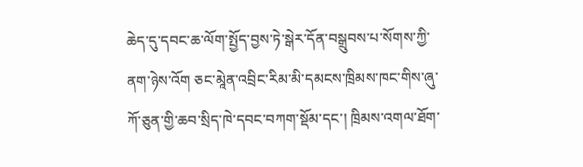ཆེད་དུ་དབང་ཆ་ལོག་སྤྱོད་བྱས་ཏེ་སྒེར་དོན་བསྒྲུབས་པ་སོགས་ཀྱི་ནག་ཉེས་འོག ཅང་མཱེན་འབྲིང་རིམ་མི་དམངས་ཁྲིམས་ཁང་གིས་ཞུ་ཀོ་ཅུན་གྱི་ཆབ་སྲིད་ཁེ་དབང་བཀག་སྡོམ་དང་། ཁྲིམས་འགལ་ཐོག་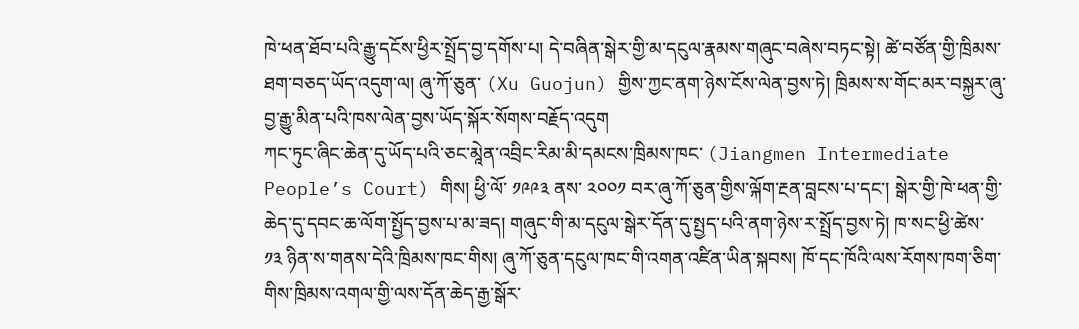ཁེ་ཕན་ཐོབ་པའི་རྒྱུ་དངོས་ཕྱིར་སྤྲོད་བྱ་དགོས་པ། དེ་བཞིན་སྒེར་གྱི་མ་དངུལ་རྣམས་གཞུང་བཞེས་བཏང་སྟེ། ཚེ་བཙོན་གྱི་ཁྲིམས་ཐག་བཅད་ཡོད་འདུག་ལ། ཞུ་ཀོ་ཅུན་ (Xu Guojun) གྱིས་ཀྱང་ནག་ཉེས་ངོས་ལེན་བྱས་ཏེ། ཁྲིམས་ས་གོང་མར་བསྐྱར་ཞུ་བྱ་རྒྱུ་མིན་པའི་ཁས་ལེན་བྱས་ཡོད་སྐོར་སོགས་བརྗོད་འདུག
ཀང་ཏུང་ཞིང་ཆེན་དུ་ཡོད་པའི་ཅང་མཱེན་འབྲིང་རིམ་མི་དམངས་ཁྲིམས་ཁང་ (Jiangmen Intermediate People’s Court) གིས། ཕྱི་ལོ་ ༡༩༩༣ ནས་ ༢༠༠༡ བར་ཞུ་ཀོ་ཅུན་གྱིས་ལྐོག་རྔན་བླངས་པ་དང་། སྒེར་གྱི་ཁེ་ཕན་གྱི་ཆེད་དུ་དབང་ཆ་ལོག་སྤྱོད་བྱས་པ་མ་ཟད། གཞུང་གི་མ་དངུལ་སྒེར་དོན་དུ་སྤྱད་པའི་ནག་ཉེས་ར་སྤྲོད་བྱས་ཏེ། ཁ་སང་ཕྱི་ཚེས་ ༡༣ ཉིན་ས་གནས་དེའི་ཁྲིམས་ཁང་གིས། ཞུ་ཀོ་ཅུན་དངུལ་ཁང་གི་འགན་འཛིན་ཡིན་སྐབས། ཁོ་དང་ཁོའི་ལས་རོགས་ཁག་ཅིག་གིས་ཁྲིམས་འགལ་གྱི་ལས་དོན་ཆེད་རྒྱ་སྒོར་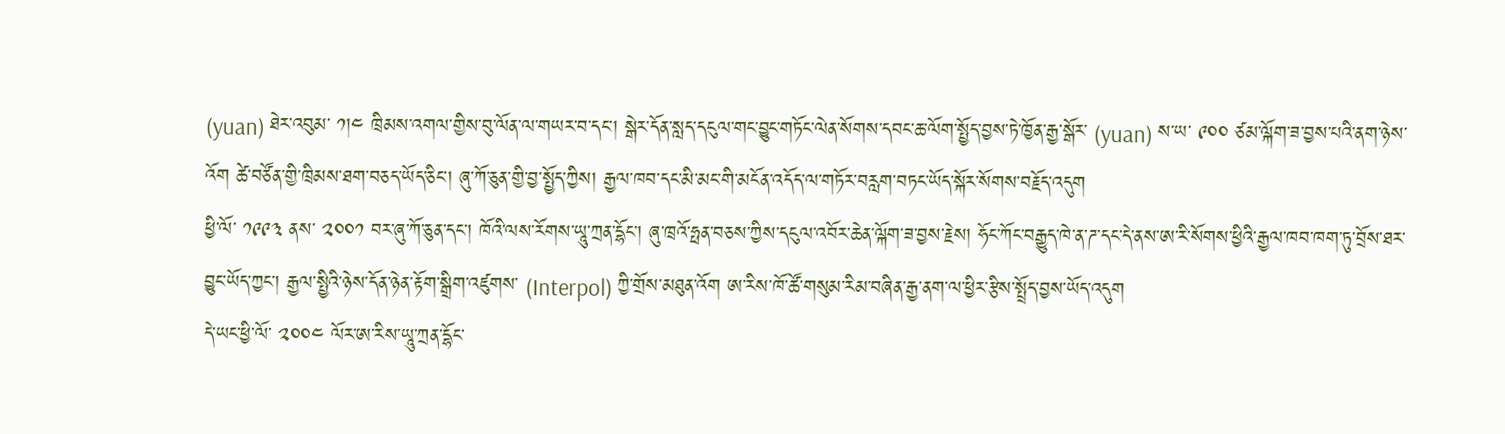(yuan) ཐེར་འབུམ་ ༡།༤ ཁྲིམས་འགལ་གྱིས་བུ་ལོན་ལ་གཡར་བ་དང་། སྒེར་དོན་སླད་དངུལ་གང་བྱུང་གཏོང་ལེན་སོགས་དབང་ཆ་ལོག་སྤྱོད་བྱས་ཏེ་ཁྱོན་རྒྱ་སྒོར་ (yuan) ས་ཡ་ ༩༠༠ ཙམ་ལྐོག་ཟ་བྱས་པའི་ནག་ཉེས་འོག ཚེ་བཙོན་གྱི་ཁྲིམས་ཐག་བཅད་ཡོད་ཅིང་། ཞུ་ཀོ་ཅུན་གྱི་བྱ་སྤྱོད་ཀྱིས། རྒྱལ་ཁབ་དང་མི་མང་གི་མངོན་འདོད་ལ་གཏོར་བརླག་བཏང་ཡོད་སྐོར་སོགས་བརྗོད་འདུག
ཕྱི་ལོ་ ༡༩༩༣ ནས་ ༢༠༠༡ བར་ཞུ་ཀོ་ཅུན་དང་། ཁོའི་ལས་རོགས་ཡཱུ་ཀྲན་དྷོང་། ཞུ་ཁྲའོ་ཧྥན་བཅས་ཀྱིས་དངུལ་འབོར་ཆེན་ལྐོག་ཟ་བྱས་རྗེས། ཧོང་ཀོང་བརྒྱུད་ཁེ་ན་ཌ་དང་དེ་ནས་ཨ་རི་སོགས་ཕྱིའི་རྒྱལ་ཁབ་ཁག་ཏུ་བྲོས་ཐར་བྱུང་ཡོད་ཀྱང་། རྒྱལ་སྤྱིའི་ཉེས་དོན་ཉེན་རྟོག་སྒྲིག་འཛུགས་ (Interpol) ཀྱི་གྲོས་མཐུན་འོག ཨ་རིས་ཁོ་ཚོ་གསུམ་རིམ་བཞིན་རྒྱ་ནག་ལ་ཕྱིར་རྩིས་སྤྲོད་བྱས་ཡོད་འདུག
དེ་ཡང་ཕྱི་ལོ་ ༢༠༠༤ ལོར་ཨ་རིས་ཡཱུ་ཀྲན་དྷོང་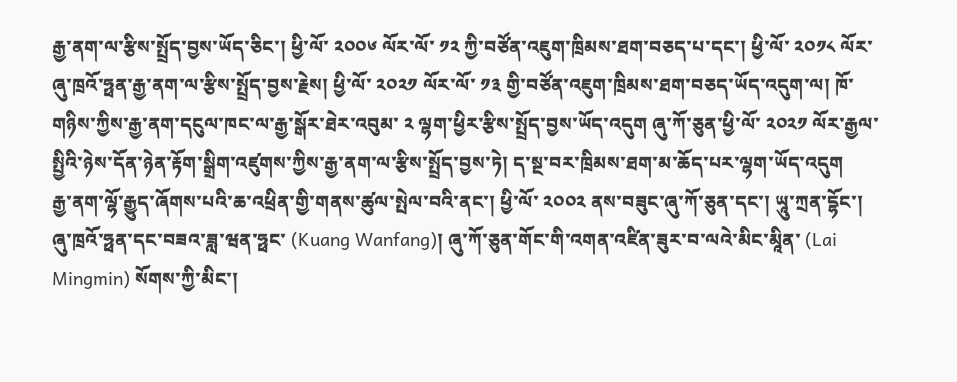རྒྱ་ནག་ལ་རྩིས་སྤྲོད་བྱས་ཡོད་ཅིང་། ཕྱི་ལོ་ ༢༠༠༦ ལོར་ལོ་ ༡༢ ཀྱི་བཙོན་འཇུག་ཁྲིམས་ཐག་བཅད་པ་དང་། ཕྱི་ལོ་ ༢༠༡༨ ལོར་ཞུ་ཁྲའོ་ཧྥན་རྒྱ་ནག་ལ་རྩིས་སྤྲོད་བྱས་རྗེས། ཕྱི་ལོ་ ༢༠༢༡ ལོར་ལོ་ ༡༣ གྱི་བཙོན་འཇུག་ཁྲིམས་ཐག་བཅད་ཡོད་འདུག་ལ། ཁོ་གཉིས་ཀྱིས་རྒྱ་ནག་དངུལ་ཁང་ལ་རྒྱ་སྒོར་ཐེར་འབུམ་ ༢ ལྷག་ཕྱིར་རྩིས་སྤྲོད་བྱས་ཡོད་འདུག ཞུ་ཀོ་ཅུན་ཕྱི་ལོ་ ༢༠༢༡ ལོར་རྒྱལ་སྤྱིའི་ཉེས་དོན་ཉེན་རྟོག་སྒྲིག་འཛུགས་ཀྱིས་རྒྱ་ནག་ལ་རྩིས་སྤྲོད་བྱས་ཏེ། ད་སྔ་བར་ཁྲིམས་ཐག་མ་ཆོད་པར་ལྷག་ཡོད་འདུག
རྒྱ་ནག་ལྷོ་རྒྱུད་ཞོགས་པའི་ཆ་འཕྲིན་གྱི་གནས་ཚུལ་སྤེལ་བའི་ནང་། ཕྱི་ལོ་ ༢༠༠༢ ནས་བཟུང་ཞུ་ཀོ་ཅུན་དང་། ཡཱུ་ཀྲན་དྷོང་། ཞུ་ཁྲའོ་ཧྥན་དང་བཟའ་ཟླ་ཝན་ཧྥང་ (Kuang Wanfang)། ཞུ་ཀོ་ཅུན་གོང་གི་འགན་འཛིན་ཟུར་བ་ལའེ་མིང་མཱིན་ (Lai Mingmin) སོགས་ཀྱི་མིང་།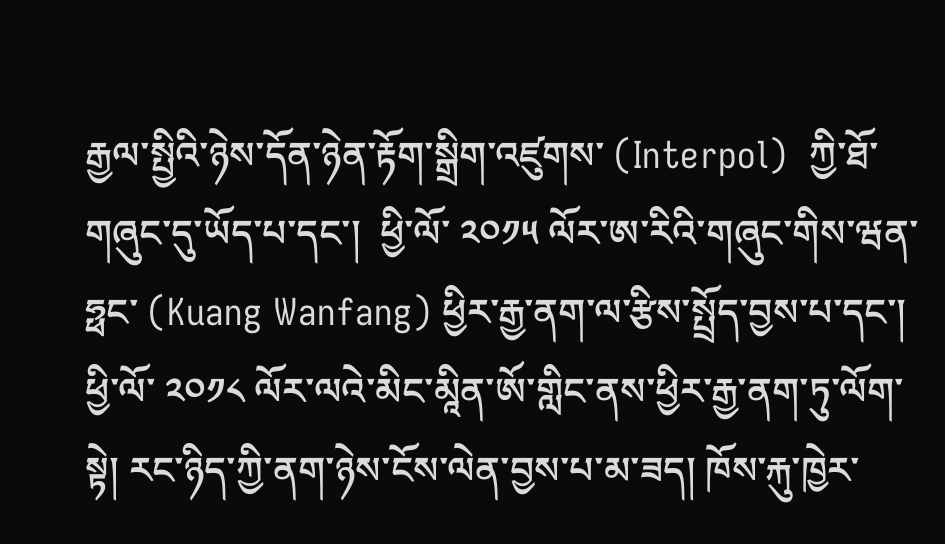རྒྱལ་སྤྱིའི་ཉེས་དོན་ཉེན་རྟོག་སྒྲིག་འཛུགས་ (Interpol)  ཀྱི་ཐོ་གཞུང་དུ་ཡོད་པ་དང་།  ཕྱི་ལོ་ ༢༠༡༥ ལོར་ཨ་རིའི་གཞུང་གིས་ཝན་ཧྥང་ (Kuang Wanfang) ཕྱིར་རྒྱ་ནག་ལ་རྩིས་སྤྲོད་བྱས་པ་དང་། ཕྱི་ལོ་ ༢༠༡༨ ལོར་ལའེ་མིང་མཱིན་ཨོ་གླིང་ནས་ཕྱིར་རྒྱ་ནག་ཏུ་ལོག་སྟེ། རང་ཉིད་ཀྱི་ནག་ཉེས་ངོས་ལེན་བྱས་པ་མ་ཟད། ཁོས་རྐུ་ཁྱེར་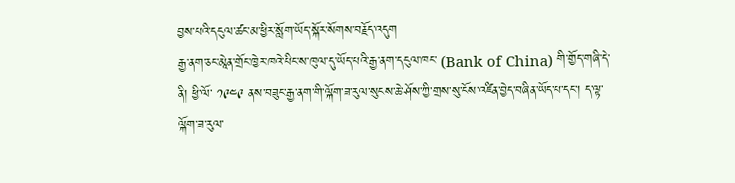བྱས་པའི་དངུལ་ཚང་མ་ཕྱིར་སློག་ཡོད་སྐོར་སོགས་བརྗོད་འདུག
རྒྱ་ནག་ཅང་མཱེན་གྲོང་ཁྱེར་ཁའེ་པིང་ས་ཁུལ་དུ་ཡོད་པའི་རྒྱ་ནག་དངུལ་ཁང་ (Bank of China) གི་གྱོད་གཞི་དེ་ནི། ཕྱི་ལོ་ ༡༩༤༩ ནས་བཟུང་རྒྱ་ནག་གི་ལྐོག་ཟ་རུལ་སུངས་ཆེ་ཤོས་ཀྱི་གྲས་སུ་ངོས་འཛིན་བྱེད་བཞིན་ཡོད་པ་དང་། ད་ལྟ་ལྐོག་ཟ་རུལ་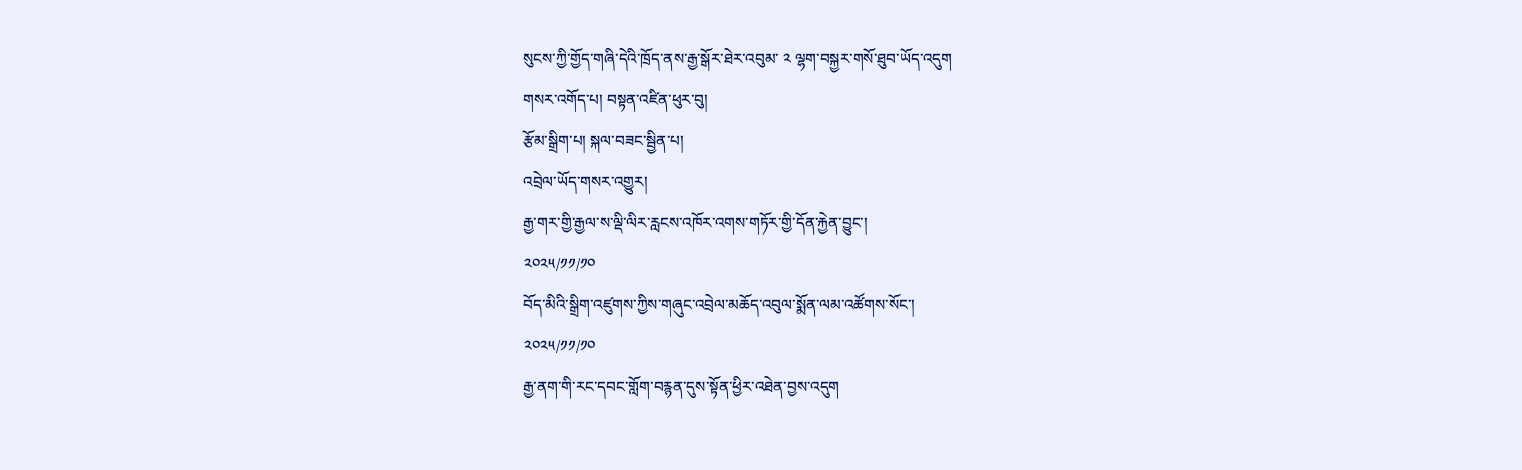སུངས་ཀྱི་གྱོད་གཞི་དེའི་ཁྲོད་ནས་རྒྱ་སྒོར་ཐེར་འབུམ་ ༢ ལྷག་བསྐྱར་གསོ་ཐུབ་ཡོད་འདུག
གསར་འགོད་པ། བསྟན་འཛིན་ཕུར་བུ།
རྩོམ་སྒྲིག་པ། སྐལ་བཟང་སྦྱིན་པ།
འབྲེལ་ཡོད་གསར་འགྱུར།
རྒྱ་གར་གྱི་རྒྱལ་ས་ལྡི་ལིར་རླངས་འཁོར་འགས་གཏོར་གྱི་དོན་རྐྱེན་བྱུང་།
༢༠༢༥/༡༡/༡༠
བོད་མིའི་སྒྲིག་འཛུགས་ཀྱིས་གཞུང་འབྲེལ་མཆོད་འབུལ་སྨོན་ལམ་འཚོགས་སོང་།
༢༠༢༥/༡༡/༡༠
རྒྱ་ནག་གི་རང་དབང་གློག་བརྙན་དུས་སྟོན་ཕྱིར་འཐེན་བྱས་འདུག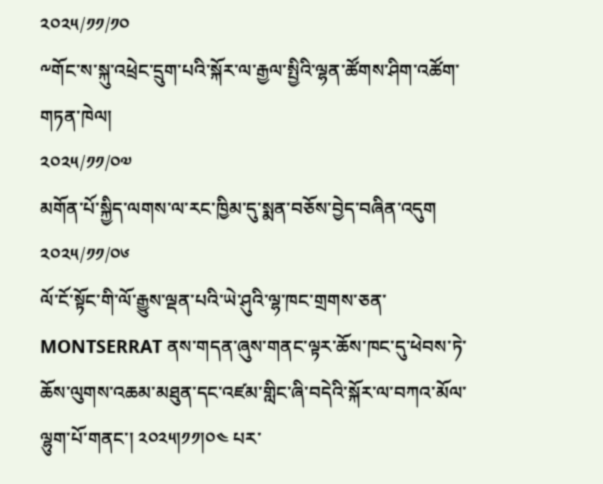༢༠༢༥/༡༡/༡༠
༸གོང་ས་སྐུ་འཕྲེང་དྲུག་པའི་སྐོར་ལ་རྒྱལ་སྤྱིའི་ལྷན་ཚོགས་ཤིག་འཚོག་གཏན་ཁེལ།
༢༠༢༥/༡༡/༠༧
མགོན་པོ་སྐྱིད་ལགས་ལ་རང་ཁྱིམ་དུ་སྨན་བཅོས་བྱེད་བཞིན་འདུག
༢༠༢༥/༡༡/༠༦
ལོ་ངོ་སྟོང་གི་ལོ་རྒྱུས་ལྡན་པའི་ཡེ་ཤུའི་ལྷ་ཁང་གྲགས་ཅན་ MONTSERRAT ནས་གདན་ཞུས་གནང་ལྟར་ཆོས་ཁང་དུ་ཕེབས་ཏེ་ཆོས་ལུགས་འཆམ་མཐུན་དང་འཛམ་གླིང་ཞི་བདེའི་སྐོར་ལ་བཀའ་མོལ་ལྷུག་པོ་གནང་། ༢༠༢༥།༡༡།༠༤ པར་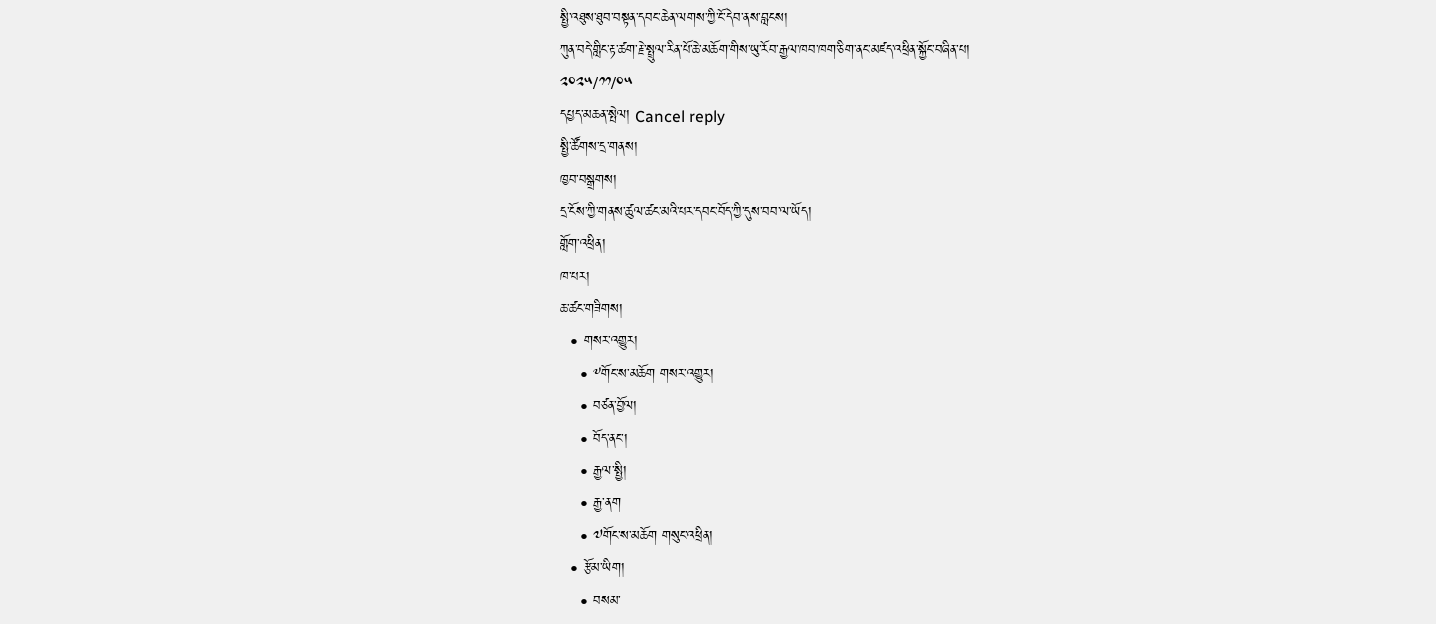སྤྱི་འཐུས་ཐུབ་བསྟན་དབང་ཆེན་ལགས་ཀྱི་ངོ་དེབ་ནས་བླངས།
ཀུན་བདེ་གླིང་རྟ་ཚག་རྗེ་སྤྲུལ་རིན་པོ་ཆེ་མཆོག་གིས་ཡུ་རོབ་རྒྱལ་ཁབ་ཁག་ཅིག་ནང་མཛད་འཕྲིན་སྐྱོང་བཞིན་པ།
༢༠༢༥/༡༡/༠༥
དཔྱད་མཆན་སྤེལ། Cancel reply
སྤྱི་ཚོགས་དྲ་གནས།
ཁྱབ་བསྒྲགས།
དྲ་ངོས་ཀྱི་གནས་ཚུལ་ཚང་མའི་པར་དབང་བོད་ཀྱི་དུས་བབ་ལ་ཡོད།
གློག་འཕྲིན།
ཁ་པར།
ཆ་ཚང་གཟིགས།
  • གསར་འགྱུར།
    • ༸གོང་ས་མཆོག གསར་འགྱུར།
    • བཙན་བྱོལ།
    • བོད་ནང་།
    • རྒྱལ་སྤྱི།
    • རྒྱ་ནག
    • ༧གོང་ས་མཆོག གསུང་འཕྲིན།
  • རྩོམ་ཡིག།
    • བསམ་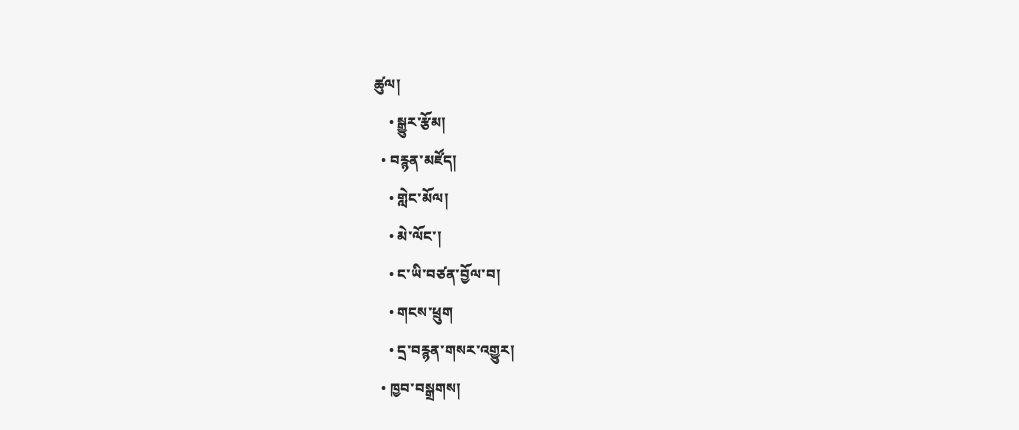ཚུལ།
    • སྒྱུར་རྩོམ།
  • བརྙན་མཛོད།
    • གླེང་མོལ།
    • མེ་ལོང་།
    • ང་ཡི་བཙན་བྱོལ་བ།
    • གངས་ཕྲུག
    • དྲ་བརྙན་གསར་འགྱུར།
  • ཁྱབ་བསྒྲགས།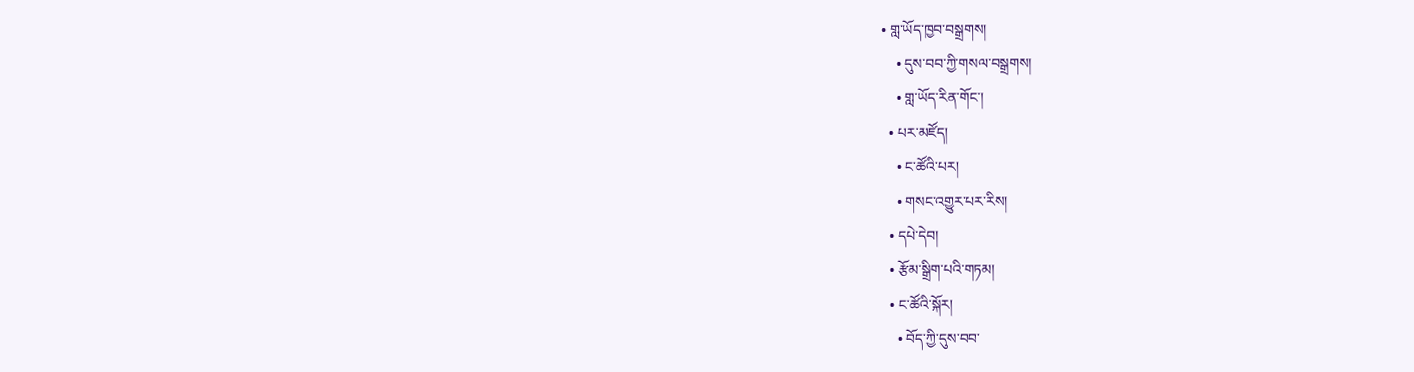• གླ་ཡོད་ཁྱབ་བསྒྲགས།
    • དུས་བབ་ཀྱི་གསལ་བསྒྲགས།
    • གླ་ཡོད་རིན་གོང་།
  • པར་མཛོད།
    • ང་ཚོའི་པར།
    • གསང་འགྱུར་པར་རིས།
  • དཔེ་དེབ།
  • རྩོམ་སྒྲིག་པའི་གཏམ།
  • ང་ཚོའི་སྐོར།
    • བོད་ཀྱི་དུས་བབ་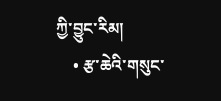ཀྱི་བྱུང་རིམ།
    • རྩ་ཆེའི་གསུང་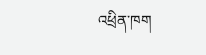འཕྲིན་ཁག